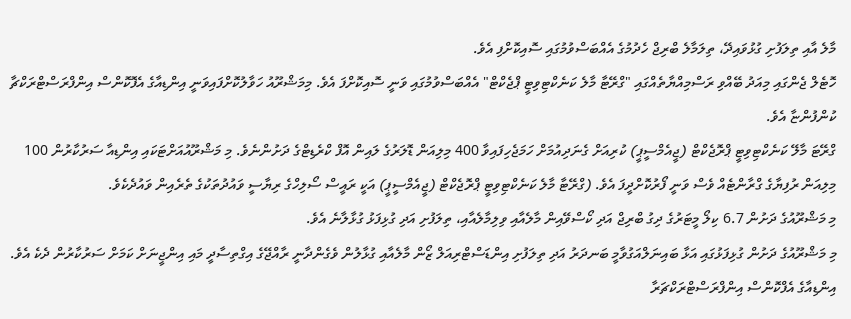މާލެ އާއި ތިލަފުށި ގުޅުވައިދޭ، ތިލަމާލެ ބްރިޖް ހެދުމުގެ އެއްބަސްވުމުގައި ސޮއިކޮށްފި އެވެ.
ހޮޓެލް ޖެންގައި މިއަދު ބޭއްވި ރަސްމިއްޔާތެއްގައި "ގްރޭޓާ މާލެ ކަނެކްޓިވިޓީ ޕްޖެކްޓް" އެއްބަސްވުމުގައި ވަނީ ސޮއިކޮށްފަ އެވެ. މިމަޝްރޫއު ހަވާލުކޮށްފައިވަނީ އިންޑިއާގެ އެފޮކޮންސް އިންފްރަސްޓްރަކްޗާ ކުންފުންޏާ އެވެ.
ގްރޭޓަ މާލޭ ކަނެކްޓިވިޓީ ޕްރޮޖެކްޓް (ޖީއެމްސީޕީ) ކުރިއަށް ގެނަދިއުމަށް ހަމަޖެހިފައިވާ 400 މިލިއަން ޑޮލަރުގެ ލައިން އޮފް ކްރެޑިޓްގެ ދަށުންނެވެ. މި މަޝްރޫއުއަށްޓަކައި އިންޑިއާ ސަރުކާރުން 100 މިލިއަން ރުފިޔާގެ ގްރާންޓެއް ވެސް ވަނީ ފޯރުކޮށްދީފަ އެވެ. (ގްރޭޓާ މާލެ ކަނެކްޓިވިޓީ ޕްރޮޖެކްޓް (ޖީއެމްސީޕީ) އަކީ ރައީސް ސޯލިހްގެ ރިޔާސީ ވައުދުތަކުގެ ތެރެއިން ވައުދެކެވެ.
މި މަޝްރޫއުގެ ދަށުން 6.7 ކިލޯ މީޓަރުގެ ދިގު ބްރިޖް އަދި ކޯސްވޭއިން މާލެއާއި ވިލިމާލެއާއި، ތިލަފުށި އަދި ގުޅިފަޅު ގުޅާލާނެ އެވެ.
މި މަޝްރޫއުގެ ދަށުން ގުޅިފަޅުގައި އަޅާ ބައިނަލްއަގުވާމީ ބަނދަރު އަދި ތިލަފުށި އިންޑަސްޓްރިއަލް ޒޯން މާލެއާއި ގުޅާލުން ވެގެންދާނީ ރާއްޖޭގެ އިގްތިސާދީ މައި އިންޖީނަށް ކަމަށް ސަރުކާރުން ދެކެ އެވެ.
އިންޑިއާގެ އެފްކޮންސް އިންފްރަސްޓްރަކްޗަރާ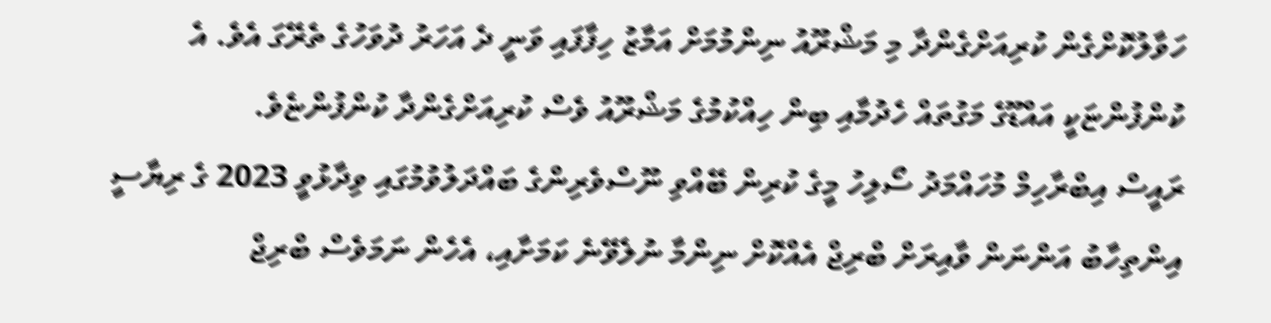ހަވާލުކޮށްގެން ކުރިއަށްގެންދާ މި މަޝްރޫއު ނިންމުމަށް އަމާޒު ހިފާފައި ވަނީ ދެ އަހަރު ދުވަހުގެ ތެރޭގަ އެވެ. އެ ކުންފުންޏަކީ އައްޑޫގެ މަގުތައް ހެދުމާއި ބިން ހިއްކުމުގެ މަޝްރޫއު ވެސް ކުރިއަށްގެންދާ ކުންފުންޏެވެ.
ރައީސް އިބްރާހިމް މުހައްމަދު ސޯލިހު މީގެ ކުރިން ބޭއްވި ނޫސްވެރިންގެ ބައްދަލުވުމުގައި ވިދާޅުވީ 2023 ގެ ރިޔާސީ އިންތިހާބު އަންނަން ވާއިރަށް ބްރިޖް އެއްކޮށް ނިންމާ ނުލެވޭނެ ކަމަށާއި، އެހެން ނަމަވެސް ބްރިޖް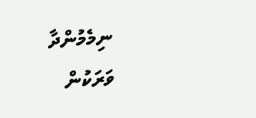ނިމެމުންދާ ވަރަކުން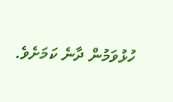ހުޅުވަމުން ދާނެ ކަމަށެވެ.